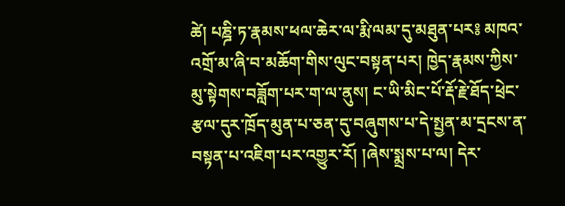ཚེ། པཎྜི་ཏ་རྣམས་ཕལ་ཆེར་ལ་རྨི་ལམ་དུ་མཐུན་པར༔ མཁའ་འགྲོ་མ་ཞི་བ་མཆོག་གིས་ལུང་བསྟན་པར། ཁྱེད་རྣམས་ཀྱིས་མུ་སྟེགས་བཟློག་པར་ག་ལ་ནུས། ང་ཡི་མིང་པོ་རྡོ་རྗེ་ཐོད་ཕྲེང་རྩལ་དུར་ཁྲོད་མུན་པ་ཅན་དུ་བཞུགས་པ་དེ་སྤྱན་མ་དྲངས་ན་བསྟན་པ་འཇིག་པར་འགྱུར་རོ། །ཞེས་སྨྲས་པ་ལ། དེར་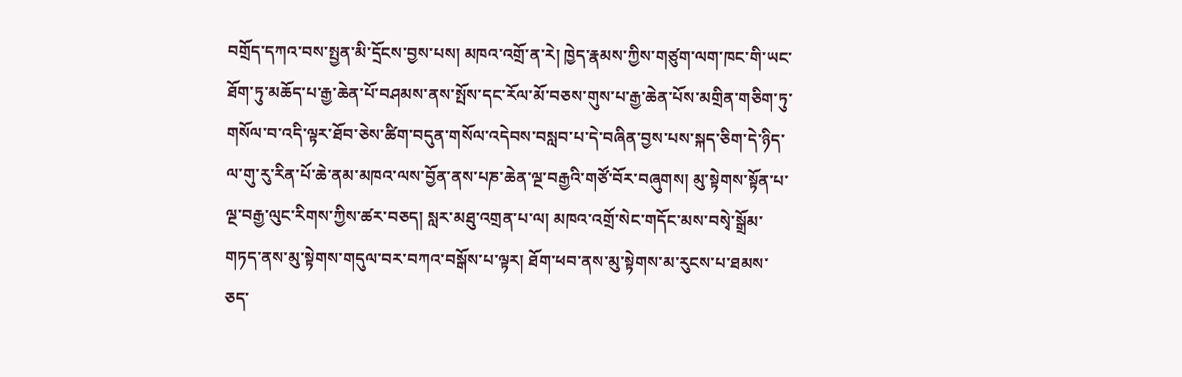བགྲོད་དཀའ་བས་སྤྱན་མི་དྲོངས་བྱས་པས། མཁའ་འགྲོ་ན་རེ། ཁྱེད་རྣམས་ཀྱིས་གཙུག་ལག་ཁང་གི་ཡང་ཐོག་ཏུ་མཆོད་པ་རྒྱ་ཆེན་པོ་བཤམས་ནས་སྤོས་དང་རོལ་མོ་བཅས་གུས་པ་རྒྱ་ཆེན་པོས་མགྲིན་གཅིག་ཏུ་གསོལ་བ་འདི་ལྟར་ཐོབ་ཅེས་ཚིག་བདུན་གསོལ་འདེབས་བསླབ་པ་དེ་བཞིན་བྱས་པས་སྐད་ཅིག་དེ་ཉིད་ལ་གུ་རུ་རིན་པོ་ཆེ་ནམ་མཁའ་ལས་བྱོན་ནས་པཎ་ཆེན་ལྔ་བརྒྱའི་གཙོ་བོར་བཞུགས། མུ་སྟེགས་སྟོན་པ་ལྔ་བརྒྱ་ལུང་རིགས་ཀྱིས་ཚར་བཅད། སླར་མཐུ་འགྲན་པ་ལ། མཁའ་འགྲོ་སེང་གདོང་མས་བསྭེ་སྒྲོམ་གཏད་ནས་མུ་སྟེགས་གདུལ་བར་བཀའ་བསྒོས་པ་ལྟར། ཐོག་ཕབ་ནས་མུ་སྟེགས་མ་རུངས་པ་ཐམས་ཅད་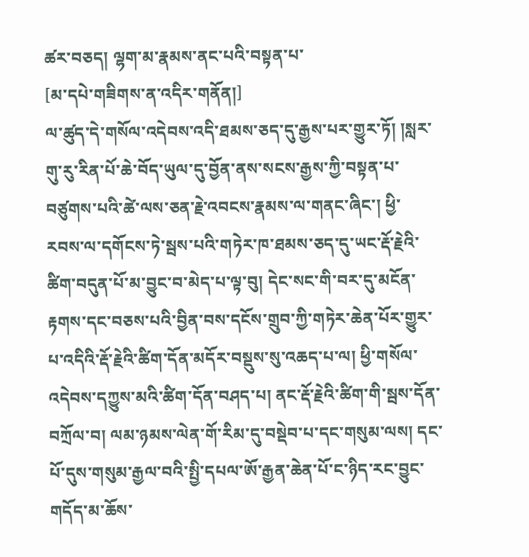ཚར་བཅད། ལྷག་མ་རྣམས་ནང་པའི་བསྟན་པ་
[མ་དཔེ་གཟིགས་ན་འདིར་གནོན།]
ལ་ཚུད་དེ་གསོལ་འདེབས་འདི་ཐམས་ཅད་དུ་རྒྱས་པར་གྱུར་ཏོ། །སླར་གུ་རུ་རིན་པོ་ཆེ་བོད་ཡུལ་དུ་བྱོན་ནས་སངས་རྒྱས་ཀྱི་བསྟན་པ་བཙུགས་པའི་ཚེ་ལས་ཅན་རྗེ་འབངས་རྣམས་ལ་གནང་ཞིང་། ཕྱི་རབས་ལ་དགོངས་ཏེ་སྦས་པའི་གཏེར་ཁ་ཐམས་ཅད་དུ་ཡང་རྡོ་རྗེའི་ཚིག་བདུན་པོ་མ་བྱུང་བ་མེད་པ་ལྟ་བུ། དེང་སང་གི་བར་དུ་མངོན་རྟགས་དང་བཅས་པའི་བྱིན་བས་དངོས་གྲུབ་ཀྱི་གཏེར་ཆེན་པོར་གྱུར་པ་འདིའི་རྡོ་རྗེའི་ཚིག་དོན་མདོར་བསྡུས་སུ་འཆད་པ་ལ། ཕྱི་གསོལ་འདེབས་དཀྱུས་མའི་ཚིག་དོན་བཤད་པ། ནང་རྡོ་རྗེའི་ཚིག་གི་སྦས་དོན་བཀྲོལ་བ། ལམ་ཉམས་ལེན་གོ་རིམ་དུ་བསྡེབ་པ་དང་གསུམ་ལས། དང་པོ་དུས་གསུམ་རྒྱལ་བའི་སྤྱི་དཔལ་ཨོ་རྒྱན་ཆེན་པོ་ང་ཉིད་རང་བྱུང་གདོད་མ་ཆོས་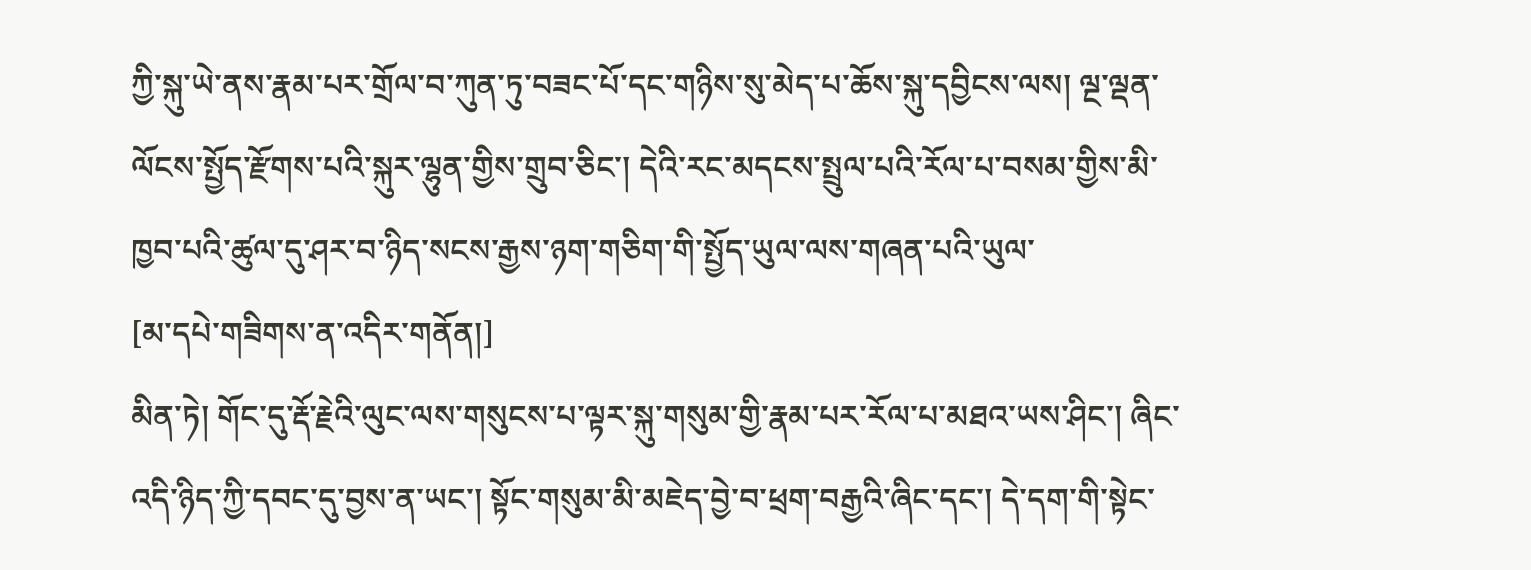ཀྱི་སྐུ་ཡེ་ནས་རྣམ་པར་གྲོལ་བ་ཀུན་ཏུ་བཟང་པོ་དང་གཉིས་སུ་མེད་པ་ཆོས་སྐུ་དབྱིངས་ལས། ལྔ་ལྡན་ལོངས་སྤྱོད་རྫོགས་པའི་སྐུར་ལྷུན་གྱིས་གྲུབ་ཅིང་། དེའི་རང་མདངས་སྤྲུལ་པའི་རོལ་པ་བསམ་གྱིས་མི་ཁྱབ་པའི་ཚུལ་དུ་ཤར་བ་ཉིད་སངས་རྒྱས་ཉག་གཅིག་གི་སྤྱོད་ཡུལ་ལས་གཞན་པའི་ཡུལ་
[མ་དཔེ་གཟིགས་ན་འདིར་གནོན།]
མིན་ཏེ། གོང་དུ་རྡོ་རྗེའི་ལུང་ལས་གསུངས་པ་ལྟར་སྐུ་གསུམ་གྱི་རྣམ་པར་རོལ་པ་མཐའ་ཡས་ཤིང་། ཞིང་འདི་ཉིད་ཀྱི་དབང་དུ་བྱས་ན་ཡང་། སྟོང་གསུམ་མི་མཇེད་བྱེ་བ་ཕྲག་བརྒྱའི་ཞིང་དང་། དེ་དག་གི་སྟེང་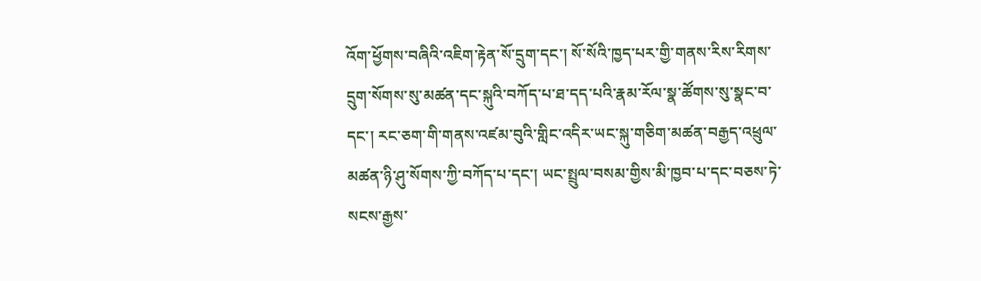འོག་ཕྱོགས་བཞིའི་འཇིག་རྟེན་སོ་དྲུག་དང་། སོ་སོའི་ཁྱད་པར་གྱི་གནས་རིས་རིགས་དྲུག་སོགས་སུ་མཚན་དང་སྐུའི་བཀོད་པ་ཐ་དད་པའི་རྣམ་རོལ་སྣ་ཚོགས་སུ་སྣང་བ་དང་། རང་ཅག་གི་གནས་འཛམ་བུའི་གླིང་འདིར་ཡང་སྐུ་གཅིག་མཚན་བརྒྱད་འཕྲུལ་མཚན་ཉི་ཤུ་སོགས་ཀྱི་བཀོད་པ་དང་། ཡང་སྤྲུལ་བསམ་གྱིས་མི་ཁྱབ་པ་དང་བཅས་ཏེ་སངས་རྒྱས་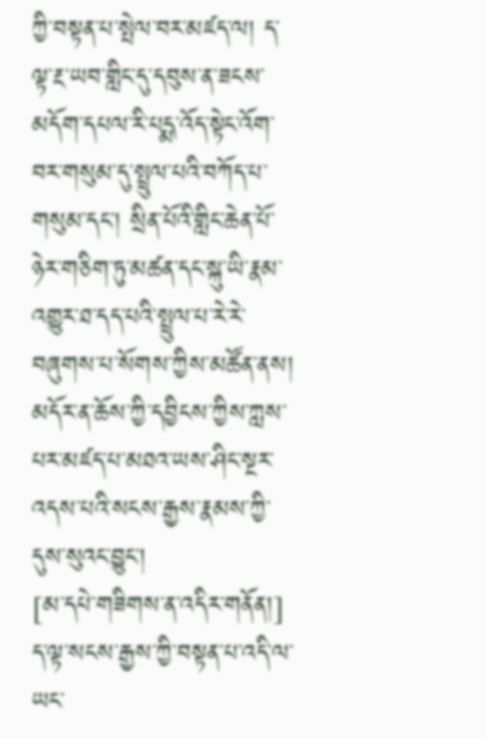ཀྱི་བསྟན་པ་སྤེལ་བར་མཛད་ལ། ད་ལྟ་རྔ་ཡབ་གླིང་དུ་དབུས་ན་ཟངས་མདོག་དཔལ་རི་པདྨ་འོད་སྟེང་འོག་བར་གསུམ་དུ་སྤྲུལ་པའི་བཀོད་པ་གསུམ་དང་། སྲིན་པོའི་གླིང་ཆེན་པོ་ཉེར་གཅིག་ཏུ་མཚན་དང་སྐུ་ཡི་རྣམ་འགྱུར་ཐ་དད་པའི་སྤྲུལ་པ་རེ་རེ་བཞུགས་པ་སོགས་ཀྱིས་མཚོན་ནས། མདོར་ན་ཆོས་ཀྱི་དབྱིངས་ཀྱིས་ཀླས་པར་མཛད་པ་མཐའ་ཡས་ཤིང་སྔར་འདས་པའི་སངས་རྒྱས་རྣམས་ཀྱི་དུས་སུའང་བྱུང་།
[མ་དཔེ་གཟིགས་ན་འདིར་གནོན།]
ད་ལྟ་སངས་རྒྱས་ཀྱི་བསྟན་པ་འདི་ལ་ཡང་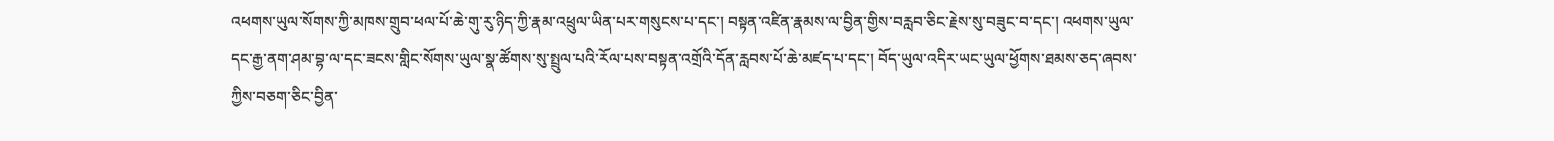འཕགས་ཡུལ་སོགས་ཀྱི་མཁས་གྲུབ་ཕལ་པོ་ཆེ་གུ་རུ་ཉིད་ཀྱི་རྣམ་འཕྲུལ་ཡིན་པར་གསུངས་པ་དང་། བསྟན་འཛིན་རྣམས་ལ་བྱིན་གྱིས་བརླབ་ཅིང་རྗེས་སུ་བཟུང་བ་དང་། འཕགས་ཡུལ་དང་རྒྱ་ནག་ཤམ་བྷ་ལ་དང་ཟངས་གླིང་སོགས་ཡུལ་སྣ་ཚོགས་སུ་སྤྲུལ་པའི་རོལ་པས་བསྟན་འགྲོའི་དོན་རླབས་པོ་ཆེ་མཛད་པ་དང་། བོད་ཡུལ་འདིར་ཡང་ཡུལ་ཕྱོགས་ཐམས་ཅད་ཞབས་ཀྱིས་བཅག་ཅིང་བྱིན་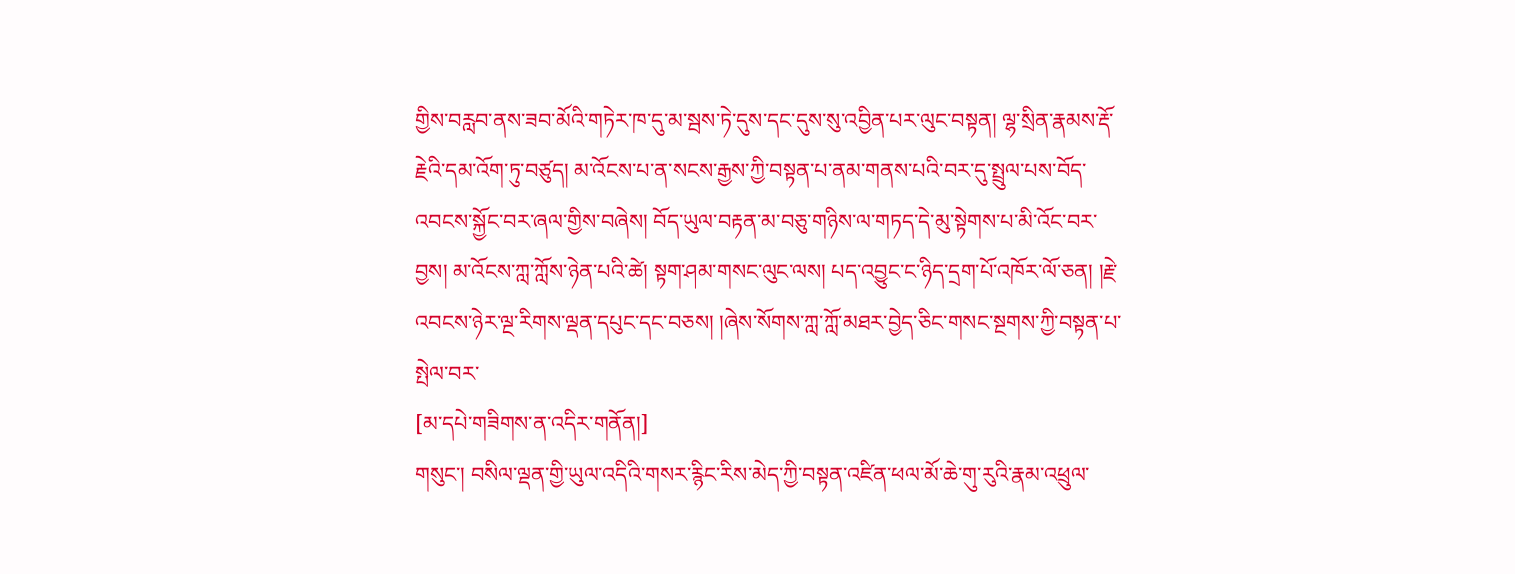གྱིས་བརླབ་ནས་ཟབ་མོའི་གཏེར་ཁ་དུ་མ་སྦས་ཏེ་དུས་དང་དུས་སུ་འབྱིན་པར་ལུང་བསྟན། ལྷ་སྲིན་རྣམས་རྡོ་རྗེའི་དམ་འོག་ཏུ་བཙུད། མ་འོངས་པ་ན་སངས་རྒྱས་ཀྱི་བསྟན་པ་ནམ་གནས་པའི་བར་དུ་སྤྲུལ་པས་བོད་འབངས་སྐྱོང་བར་ཞལ་གྱིས་བཞེས། བོད་ཡུལ་བརྟན་མ་བཅུ་གཉིས་ལ་གཏད་དེ་མུ་སྟེགས་པ་མི་འོང་བར་བྱས། མ་འོངས་ཀླ་ཀློས་ཉེན་པའི་ཚེ། སྟག་ཤམ་གསང་ལུང་ལས། པད་འབྱུང་ང་ཉིད་དྲག་པོ་འཁོར་ལོ་ཅན། །རྗེ་འབངས་ཉེར་ལྔ་རིགས་ལྡན་དཔུང་དང་བཅས། །ཞེས་སོགས་ཀླ་ཀློ་མཐར་བྱེད་ཅིང་གསང་སྔགས་ཀྱི་བསྟན་པ་སྤེལ་བར་
[མ་དཔེ་གཟིགས་ན་འདིར་གནོན།]
གསུང་། བསིལ་ལྡན་གྱི་ཡུལ་འདིའི་གསར་རྙིང་རིས་མེད་ཀྱི་བསྟན་འཛིན་ཕལ་མོ་ཆེ་གུ་རུའི་རྣམ་འཕྲུལ་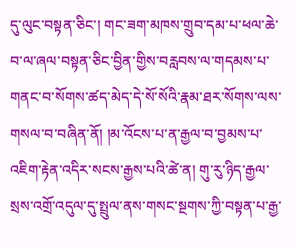དུ་ལུང་བསྟན་ཅིང་། གང་ཟག་མཁས་གྲུབ་དམ་པ་ཕལ་ཆེ་བ་ལ་ཞལ་བསྟན་ཅིང་བྱིན་གྱིས་བརླབས་ལ་གདམས་པ་གནང་བ་སོགས་ཚད་མེད་དེ་སོ་སོའི་རྣམ་ཐར་སོགས་ལས་གསལ་བ་བཞིན་ནོ། །མ་འོངས་པ་ན་རྒྱལ་བ་བྱམས་པ་འཇིག་རྟེན་འདིར་སངས་རྒྱས་པའི་ཚེ་ན། གུ་རུ་ཉིད་རྒྱལ་སྲས་འགྲོ་འདུལ་དུ་སྤྲུལ་ནས་གསང་སྔགས་ཀྱི་བསྟན་པ་རྒྱ་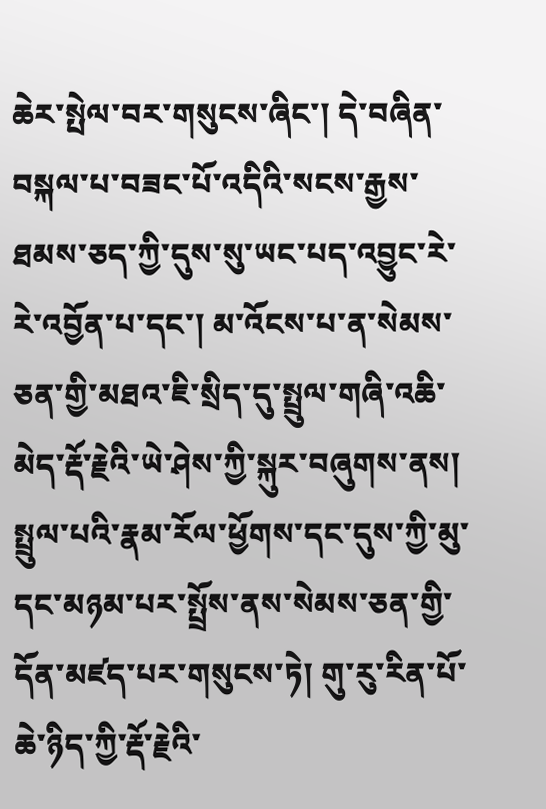ཆེར་སྤེལ་བར་གསུངས་ཞིང་། དེ་བཞིན་བསྐལ་པ་བཟང་པོ་འདིའི་སངས་རྒྱས་ཐམས་ཅད་ཀྱི་དུས་སུ་ཡང་པད་འབྱུང་རེ་རེ་འབྱོན་པ་དང་། མ་འོངས་པ་ན་སེམས་ཅན་གྱི་མཐའ་ཇི་སྲིད་དུ་སྤྲུལ་གཞི་འཆི་མེད་རྡོ་རྗེའི་ཡེ་ཤེས་ཀྱི་སྐུར་བཞུགས་ནས། སྤྲུལ་པའི་རྣམ་རོལ་ཕྱོགས་དང་དུས་ཀྱི་མུ་དང་མཉམ་པར་སྤྲོས་ནས་སེམས་ཅན་གྱི་དོན་མཛད་པར་གསུངས་ཏེ། གུ་རུ་རིན་པོ་ཆེ་ཉིད་ཀྱི་རྡོ་རྗེའི་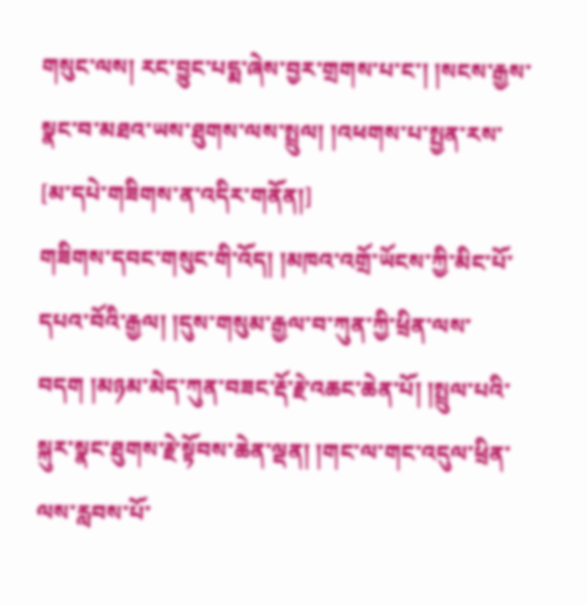གསུང་ལས། རང་བྱུང་པདྨ་ཞེས་བྱར་གྲགས་པ་ང་། །སངས་རྒྱས་སྣང་བ་མཐའ་ཡས་ཐུགས་ལས་སྤྲུལ། །འཕགས་པ་སྤྱན་རས་
[མ་དཔེ་གཟིགས་ན་འདིར་གནོན།]
གཟིགས་དབང་གསུང་གི་འོད། །མཁའ་འགྲོ་ཡོངས་ཀྱི་མིང་པོ་དཔའ་བོའི་རྒྱལ། །དུས་གསུམ་རྒྱལ་བ་ཀུན་ཀྱི་ཕྲིན་ལས་བདག །མཉམ་མེད་ཀུན་བཟང་རྡོ་རྗེ་འཆང་ཆེན་པོ། །སྤྲུལ་པའི་སྐུར་སྣང་ཐུགས་རྗེ་སྟོབས་ཆེན་ལྡན། །གང་ལ་གང་འདུལ་ཕྲིན་ལས་རླབས་པོ་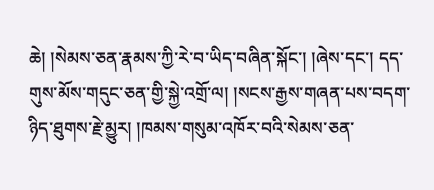ཆེ། །སེམས་ཅན་རྣམས་ཀྱི་རེ་བ་ཡིད་བཞིན་སྐོང་། །ཞེས་དང་། དད་གུས་མོས་གདུང་ཅན་གྱི་སྐྱེ་འགྲོ་ལ། །སངས་རྒྱས་གཞན་པས་བདག་ཉིད་ཐུགས་རྗེ་མྱུར། །ཁམས་གསུམ་འཁོར་བའི་སེམས་ཅན་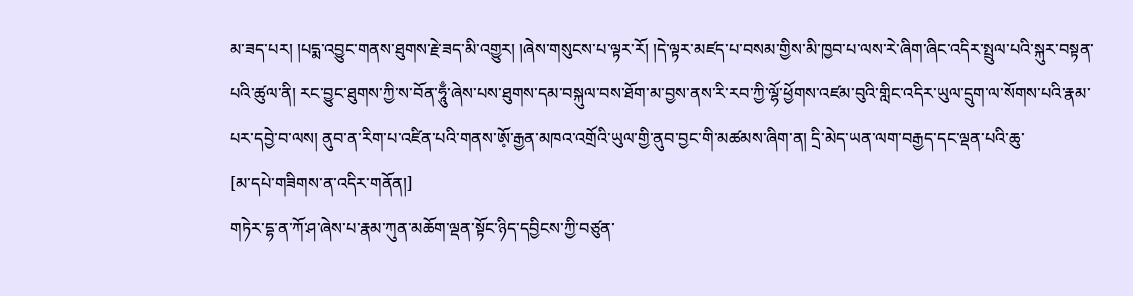མ་ཟད་པར། །པདྨ་འབྱུང་གནས་ཐུགས་རྗེ་ཟད་མི་འགྱུར། །ཞེས་གསུངས་པ་ལྟར་རོ། །དེ་ལྟར་མཛད་པ་བསམ་གྱིས་མི་ཁྱབ་པ་ལས་རེ་ཞིག་ཞིང་འདིར་སྤྲུལ་པའི་སྐུར་བསྟན་པའི་ཚུལ་ནི། རང་བྱུང་ཐུགས་ཀྱི་ས་བོན་ཧཱུྃ་ཞེས་པས་ཐུགས་དམ་བསྐུལ་བས་ཐོག་མ་བྱས་ནས་རི་རབ་ཀྱི་ལྷོ་ཕྱོགས་འཛམ་བུའི་གླིང་འདིར་ཡུལ་དྲུག་ལ་སོགས་པའི་རྣམ་པར་དབྱེ་བ་ལས། ནུབ་ན་རིག་པ་འཛིན་པའི་གནས་ཨོ༷་རྒྱན་མཁའ་འགྲོའི་ཡུལ་གྱི་ནུབ་བྱང་གི་མཚམས་ཞིག་ན། དྲི་མེད་ཡན་ལག་བརྒྱད་དང་ལྡན་པའི་ཆུ་
[མ་དཔེ་གཟིགས་ན་འདིར་གནོན།]
གཏེར་དྷ་ན་ཀོ་ཤ་ཞེས་པ་རྣམ་ཀུན་མཆོག་ལྡན་སྟོང་ཉིད་དབྱིངས་ཀྱི་བཙུན་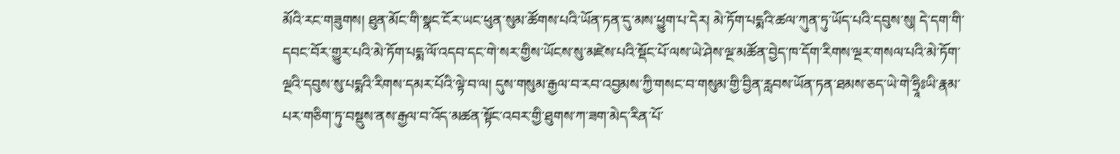མོའི་རང་གཟུགས། ཐུན་མོང་གི་སྣང་ངོར་ཡང་ཕུན་སུམ་ཚོགས་པའི་ཡོན་ཏན་དུ་མས་ཕྱུག་པ་དེར། མེ་ཏོག་པདྨའི་ཚལ་ཀུན་ཏུ་ཡོད་པའི་དབུས་སུ། དེ་དག་གི་དབང་བོར་གྱུར་པའི་མེ་ཏོག་པདྨ་ལོ་འདབ་དང་གེ་སར་གྱིས་ཡོངས་སུ་མཛེས་པའི་སྡོང་པོ་ལས་ཡེ་ཤེས་ལྔ་མཚོན་བྱེད་ཁ་དོག་རིགས་ལྔར་གསལ་པའི་མེ་ཏོག་ལྔའི་དབུས་སུ་པདྨའི་རིགས་དམར་པོའི་ལྟེ་བ་ལ། དུས་གསུམ་རྒྱལ་བ་རབ་འབྱམས་ཀྱི་གསང་བ་གསུམ་གྱི་བྱིན་རླབས་ཡོན་ཏན་ཐམས་ཅད་ཡེ་གེ་ཧྲཱིཿཡི་རྣམ་པར་གཅིག་ཏུ་བསྡུས་ནས་རྒྱལ་བ་འོད་མཚན་སྟོང་འབར་གྱི་ཐུགས་ཀ་ཟག་མེད་རིན་པོ་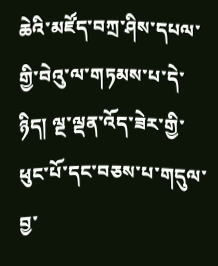ཆེའི་མཛོད་བཀྲ་ཤིས་དཔལ་གྱི་བེའུ་ལ་གཏམས་པ་དེ་ཉིད། ལྔ་ལྡན་འོད་ཟེར་གྱི་ཕུང་པོ་དང་བཅས་པ་གདུལ་བྱ་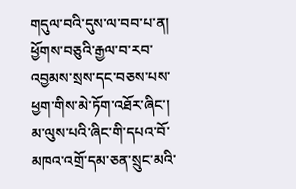གདུལ་བའི་དུས་ལ་བབ་པ་ན། ཕྱོགས་བཅུའི་རྒྱལ་བ་རབ་འབྱམས་སྲས་དང་བཅས་པས་ཕྱག་གིས་མེ་ཏོག་འཐོར་ཞིང་། མ་ལུས་པའི་ཞིང་གི་དཔའ་བོ་མཁའ་འགྲོ་དམ་ཅན་སྲུང་མའི་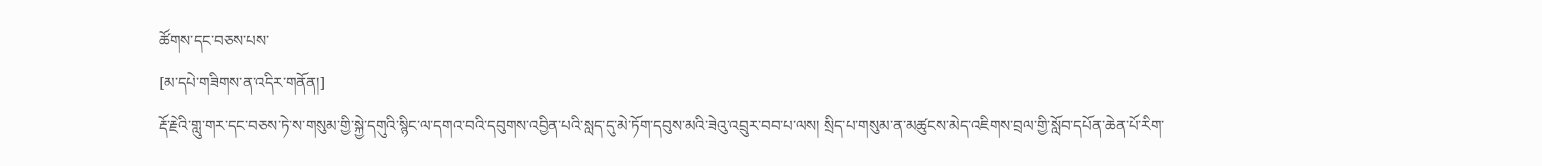ཚོགས་དང་བཅས་པས་
[མ་དཔེ་གཟིགས་ན་འདིར་གནོན།]
རྡོ་རྗེའི་གླུ་གར་དང་བཅས་ཏེ་ས་གསུམ་གྱི་སྐྱེ་དགུའི་སྙིང་ལ་དགའ་བའི་དབུགས་འབྱིན་པའི་སླད་དུ་མེ་ཏོག་དབུས་མའི་ཟེའུ་འབྲུར་བབ་པ་ལས། སྲིད་པ་གསུམ་ན་མཚུངས་མེད་འཇིགས་བྲལ་གྱི་སློབ་དཔོན་ཆེན་པོ་རིག་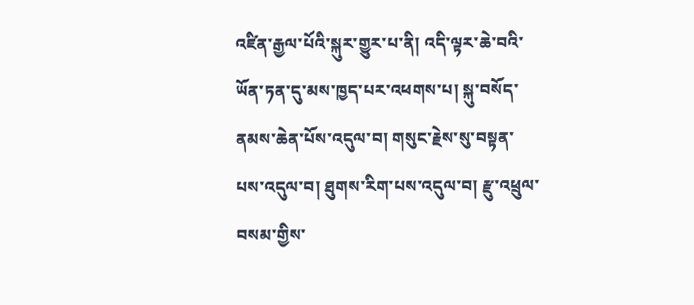འཛིན་རྒྱལ་པོའི་སྐུར་གྱུར་པ་ནི། འདི་ལྟར་ཆེ་བའི་ཡོན་ཏན་དུ་མས་ཁྱད་པར་འཕགས་པ། སྐུ་བསོད་ནམས་ཆེན་པོས་འདུལ་བ། གསུང་རྗེས་སུ་བསྟན་པས་འདུལ་བ། ཐུགས་རིག་པས་འདུལ་བ། རྫུ་འཕྲུལ་བསམ་གྱིས་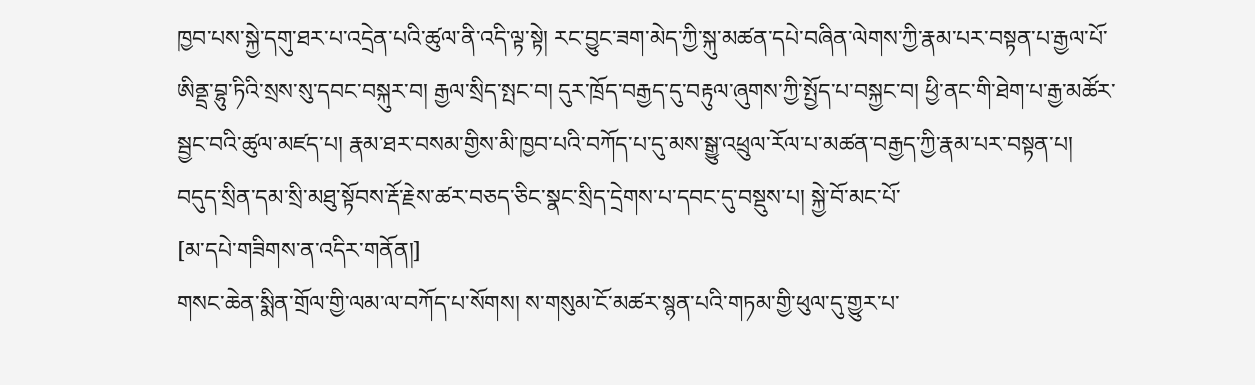ཁྱབ་པས་སྐྱེ་དགུ་ཐར་པ་འདྲེན་པའི་ཚུལ་ནི་འདི་ལྟ་སྟེ། རང་བྱུང་ཟག་མེད་ཀྱི་སྐུ་མཚན་དཔེ་བཞིན་ལེགས་ཀྱི་རྣམ་པར་བསྟན་པ་རྒྱལ་པོ་ཨིནྡྲ་བྷུ་ཏིའི་སྲས་སུ་དབང་བསྐུར་བ། རྒྱལ་སྲིད་སྤང་བ། དུར་ཁྲོད་བརྒྱད་དུ་བརྟུལ་ཞུགས་ཀྱི་སྤྱོད་པ་བསྐྱང་བ། ཕྱི་ནང་གི་ཐེག་པ་རྒྱ་མཚོར་སྦྱང་བའི་ཚུལ་མཛད་པ། རྣམ་ཐར་བསམ་གྱིས་མི་ཁྱབ་པའི་བཀོད་པ་དུ་མས་སྒྱུ་འཕྲུལ་རོལ་པ་མཚན་བརྒྱད་ཀྱི་རྣམ་པར་བསྟན་པ། བདུད་སྲིན་དམ་སྲི་མཐུ་སྟོབས་རྡོ་རྗེས་ཚར་བཅད་ཅིང་སྣང་སྲིད་དྲེགས་པ་དབང་དུ་བསྡུས་པ། སྐྱེ་བོ་མང་པོ་
[མ་དཔེ་གཟིགས་ན་འདིར་གནོན།]
གསང་ཆེན་སྨིན་གྲོལ་གྱི་ལམ་ལ་བཀོད་པ་སོགས། ས་གསུམ་ངོ་མཚར་སྙན་པའི་གཏམ་གྱི་ཕུལ་དུ་གྱུར་པ་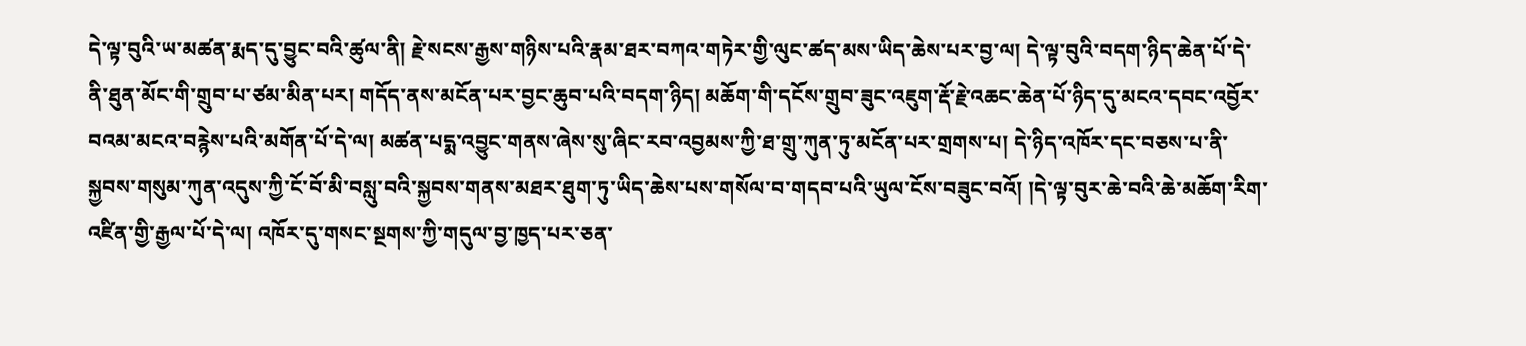དེ་ལྟ་བུའི་ཡ་མཚན་རྨད་དུ་བྱུང་བའི་ཚུལ་ནི། རྗེ་སངས་རྒྱས་གཉིས་པའི་རྣམ་ཐར་བཀའ་གཏེར་གྱི་ལུང་ཚད་མས་ཡིད་ཆེས་པར་བྱ་ལ། དེ་ལྟ་བུའི་བདག་ཉིད་ཆེན་པོ་དེ་ནི་ཐུན་མོང་གི་གྲུབ་པ་ཙམ་མིན་པར། གདོད་ནས་མངོན་པར་བྱང་ཆུབ་པའི་བདག་ཉིད། མཆོག་གི་དངོས་གྲུབ་ཟུང་འཇུག་རྡོ་རྗེ་འཆང་ཆེན་པོ་ཉིད་དུ་མངའ་དབང་འབྱོར་བའམ་མངའ་བརྙེས་པའི་མགོན་པོ་དེ་ལ། མཚན་པདྨ་འབྱུང་གནས་ཞེས་སུ་ཞིང་རབ་འབྱམས་ཀྱི་ཐ་གྲུ་ཀུན་ཏུ་མངོན་པར་གྲགས་པ། དེ་ཉིད་འཁོར་དང་བཅས་པ་ནི་སྐྱབས་གསུམ་ཀུན་འདུས་ཀྱི་ངོ་བོ་མི་བསླུ་བའི་སྐྱབས་གནས་མཐར་ཐུག་ཏུ་ཡིད་ཆེས་པས་གསོལ་བ་གདབ་པའི་ཡུལ་ངོས་བཟུང་བའོ། །དེ་ལྟ་བུར་ཆེ་བའི་ཆེ་མཆོག་རིག་འཛིན་གྱི་རྒྱལ་པོ་དེ་ལ། འཁོར་དུ་གསང་སྔགས་ཀྱི་གདུལ་བྱ་ཁྱད་པར་ཅན་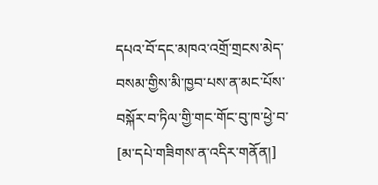དཔའ་བོ་དང་མཁའ་འགྲོ་གྲངས་མེད་བསམ་གྱིས་མི་ཁྱབ་པས་ན་མང་པོས་བསྐོར་བ་ཏིལ་གྱི་གང་གོང་བུ་ཁ་ཕྱེ་བ་
[མ་དཔེ་གཟིགས་ན་འདིར་གནོན།]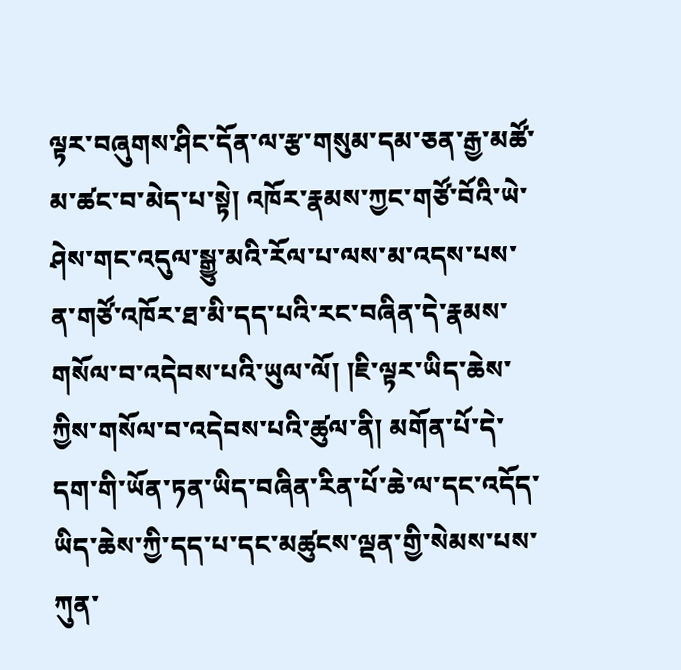ལྟར་བཞུགས་ཤིང་དོན་ལ་རྩ་གསུམ་དམ་ཅན་རྒྱ་མཚོ་མ་ཚང་བ་མེད་པ་སྟེ། འཁོར་རྣམས་ཀྱང་གཙོ་བོའི་ཡེ་ཤེས་གང་འདུལ་སྒྱུ་མའི་རོལ་པ་ལས་མ་འདས་པས་ན་གཙོ་འཁོར་ཐ་མི་དད་པའི་རང་བཞིན་དེ་རྣམས་གསོལ་བ་འདེབས་པའི་ཡུལ་ལོ། །ཇི་ལྟར་ཡིད་ཆེས་ཀྱིས་གསོལ་བ་འདེབས་པའི་ཚུལ་ནི། མགོན་པོ་དེ་དག་གི་ཡོན་ཏན་ཡིད་བཞིན་རིན་པོ་ཆེ་ལ་དང་འདོད་ཡིད་ཆེས་ཀྱི་དད་པ་དང་མཚུངས་ལྡན་གྱི་སེམས་པས་ཀུན་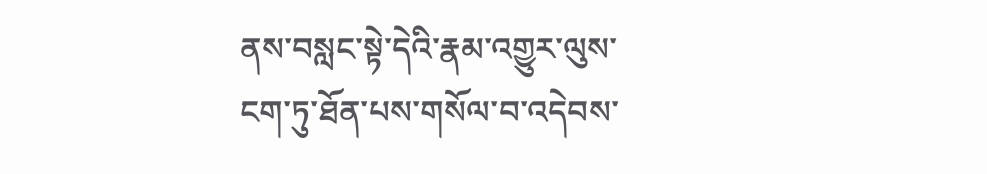ནས་བསླང་སྟེ་དེའི་རྣམ་འགྱུར་ལུས་ངག་ཏུ་ཐོན་པས་གསོལ་བ་འདེབས་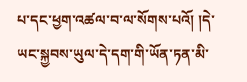པ་དང་ཕྱག་འཚལ་བ་ལ་སོགས་པའོ། །དེ་ཡང་སྐྱབས་ཡུལ་དེ་དག་གི་ཡོན་ཏན་མི་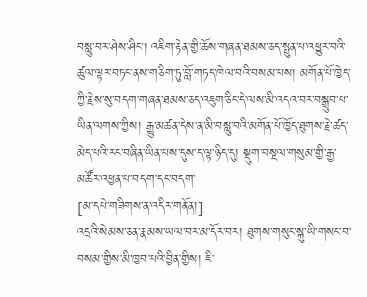བསླུ་བར་ཤེས་ཤིང་། འཇིག་རྟེན་གྱི་ཆོས་གཞན་ཐམས་ཅད་སྤུན་པ་འཕྱུར་བའི་ཚུལ་ལྟར་བཏང་ནས་གཅིག་ཏུ་བློ་གཏད་ཁེལ་བའི་བསམ་པས། མགོན་པོ་ཁྱེད་ཀྱི་རྗེས་སུ་བདག་གཞན་ཐམས་ཅད་འཇུག་ཅིང་དེ་ལས་མི་འདའ་བར་བསྒྲུབ་པ་ཡིན་ལགས་ཀྱིས། རྒྱུ་མཚན་དེས་ན་མི་བསླུ་བའི་མགོན་པོ་ཁྱོད་ཐུགས་རྗེ་ཚད་མེད་པའི་རང་བཞིན་ཡིན་པས་དུས་ད་ལྟ་ཉིད་དུ། སྡུག་བསྔལ་གསུམ་གྱི་རྒྱ་མཚོར་འཕྱན་པ་བདག་དང་བདག་
[མ་དཔེ་གཟིགས་ན་འདིར་གནོན།]
འདྲའི་སེམས་ཅན་རྣམས་ཡལ་བར་མ་དོར་བར། ཐུགས་གསུང་སྐུ་ཡི་གསང་བ་བསམ་གྱིས་མི་ཁྱབ་པའི་བྱིན་གྱིས། ཇི་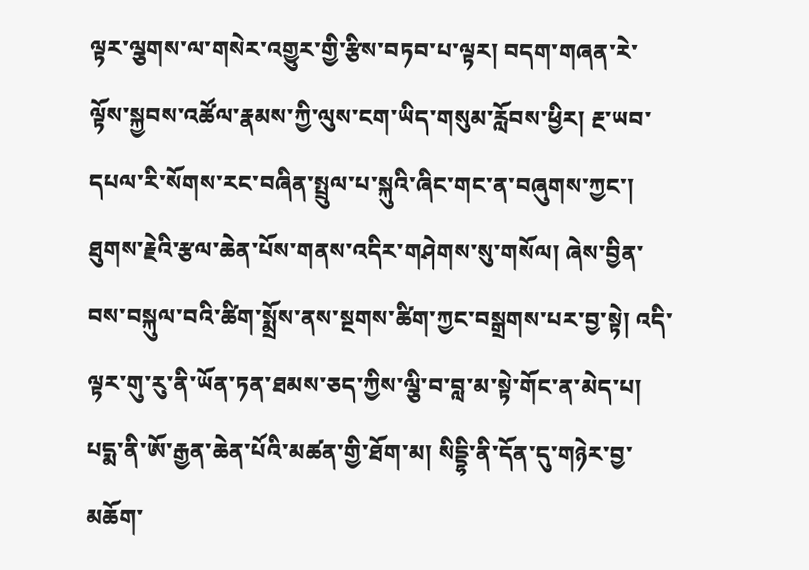ལྟར་ལྕགས་ལ་གསེར་འགྱུར་གྱི་རྩིས་བཏབ་པ་ལྟར། བདག་གཞན་རེ་ལྟོས་སྐྱབས་འཚོལ་རྣམས་ཀྱི་ལུས་ངག་ཡིད་གསུམ་རློབས་ཕྱིར། རྔ་ཡབ་དཔལ་རི་སོགས་རང་བཞིན་སྤྲུལ་པ་སྐུའི་ཞིང་གང་ན་བཞུགས་ཀྱང་། ཐུགས་རྗེའི་རྩལ་ཆེན་པོས་གནས་འདིར་གཤེགས་སུ་གསོལ། ཞེས་བྱིན་བས་བསྐུལ་བའི་ཚིག་སྨྲོས་ནས་སྔགས་ཚིག་ཀྱང་བསྒྲགས་པར་བྱ་སྟེ། འདི་ལྟར་གུ་རུ་ནི་ཡོན་ཏན་ཐམས་ཅད་ཀྱིས་ལྕི་བ་བླ་མ་སྟེ་གོང་ན་མེད་པ། པདྨ་ནི་ཨོ་རྒྱན་ཆེན་པོའི་མཚན་གྱི་ཐོག་མ། སིདྡྷི་ནི་དོན་དུ་གཉེར་བྱ་མཆོག་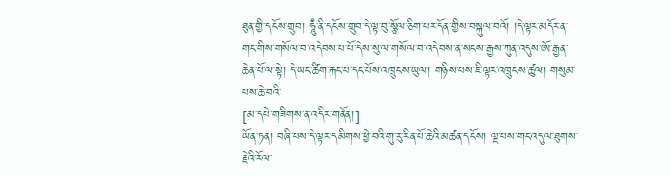ཐུན་གྱི་དངོས་གྲུབ། ཧཱུྃ་ནི་དངོས་གྲུབ་དེ་ལྟ་བུ་སྩོལ་ཅིག་པར་དོན་གྱིས་བསྐུལ་བའོ། །དེ་ལྟར་མདོར་ན་གང་གིས་གསོལ་བ་འདེབས་པ་པོ་དེས་སུ་ལ་གསོལ་བ་འདེབས་ན་སངས་རྒྱས་ཀུན་འདུས་ཨོ་རྒྱན་ཆེན་པོ་ལ་སྟེ། དེ་ཡང་ཚིག་རྐང་པ་དང་པོས་འཁྲུངས་ཡུལ། གཉིས་པས་ཇི་ལྟར་འཁྲུངས་ཚུལ། གསུམ་པས་ཆེ་བའི་
[མ་དཔེ་གཟིགས་ན་འདིར་གནོན།]
ཡོན་ཏན། བཞི་པས་དེ་ལྟར་དམིགས་ཕྱེ་བའི་གུ་རུ་རིན་པོ་ཆེའི་མཚན་དངོས། ལྔ་པས་གང་འདུལ་ཐུགས་རྗེའི་རོལ་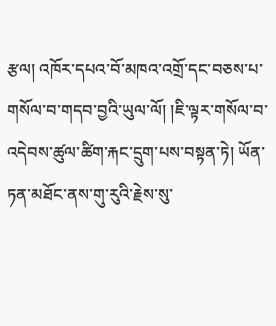རྩལ། འཁོར་དཔའ་བོ་མཁའ་འགྲོ་དང་བཅས་པ་གསོལ་བ་གདབ་བྱའི་ཡུལ་ལོ། །ཇི་ལྟར་གསོལ་བ་འདེབས་ཚུལ་ཚིག་རྐང་དྲུག་པས་བསྟན་ཏེ། ཡོན་ཏན་མཐོང་ནས་གུ་རུའི་རྗེས་སུ་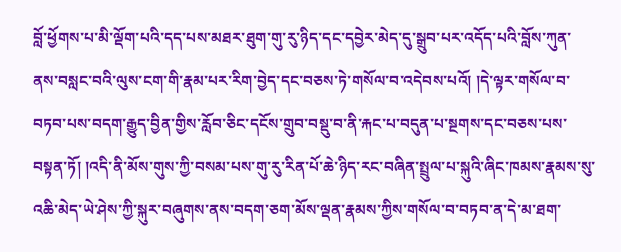བློ་ཕྱོགས་པ་མི་ལྡོག་པའི་དད་པས་མཐར་ཐུག་གུ་རུ་ཉིད་དང་དབྱེར་མེད་དུ་སྒྲུབ་པར་འདོད་པའི་བློས་ཀུན་ནས་བསླང་བའི་ལུས་ངག་གི་རྣམ་པར་རིག་བྱེད་དང་བཅས་ཏེ་གསོལ་བ་འདེབས་པའོ། །དེ་ལྟར་གསོལ་བ་བཏབ་པས་བདག་རྒྱུད་བྱིན་གྱིས་རློབ་ཅིང་དངོས་གྲུབ་བསྡུ་བ་ནི་རྐང་པ་བདུན་པ་སྔགས་དང་བཅས་པས་བསྟན་ཏོ། །འདི་ནི་མོས་གུས་ཀྱི་བསམ་པས་གུ་རུ་རིན་པོ་ཆེ་ཉིད་རང་བཞིན་སྤྲུལ་པ་སྐུའི་ཞིང་ཁམས་རྣམས་སུ་འཆི་མེད་ཡེ་ཤེས་ཀྱི་སྐུར་བཞུགས་ནས་བདག་ཅག་མོས་ལྡན་རྣམས་ཀྱིས་གསོལ་བ་བཏབ་ན་དེ་མ་ཐག་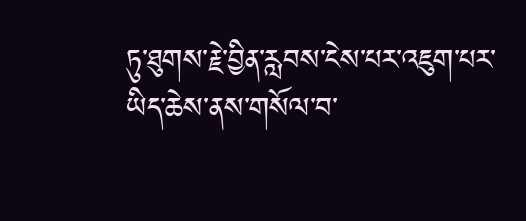ཏུ་ཐུགས་རྗེ་བྱིན་རླབས་ངེས་པར་འཇུག་པར་ཡིད་ཆེས་ནས་གསོལ་བ་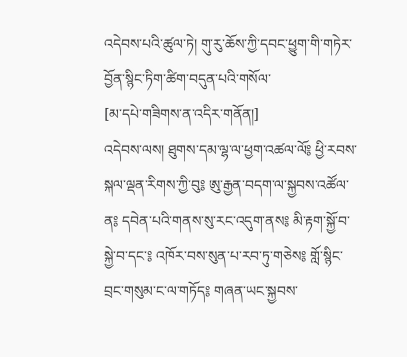འདེབས་པའི་ཚུལ་ཏེ། གུ་རུ་ཆོས་ཀྱི་དབང་ཕྱུག་གི་གཏེར་བྱོན་སྙིང་ཏིག་ཚིག་བདུན་པའི་གསོལ་
[མ་དཔེ་གཟིགས་ན་འདིར་གནོན།]
འདེབས་ལས། ཐུགས་དམ་ལྷ་ལ་ཕྱག་འཚལ་ལོ༔ ཕྱི་རབས་སྐལ་ལྡན་རིགས་ཀྱི་བུ༔ ཨུ་རྒྱན་བདག་ལ་སྐྱབས་འཚོལ་ན༔ དབེན་པའི་གནས་སུ་རང་འདུག་ནས༔ མི་རྟག་སྐྱོ་བ་སྐྱེ་བ་དང་༔ འཁོར་བས་སུན་པ་རབ་ཏུ་གཅེས༔ གློ་སྙིང་བྲང་གསུམ་ང་ལ་གཏོད༔ གཞན་ཡང་སྐྱབས་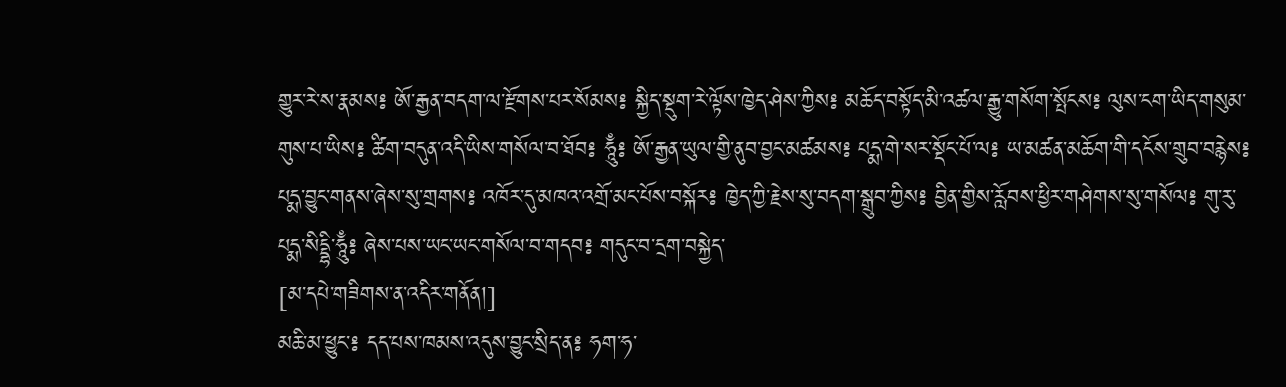གྱུར་རེ་ས་རྣམས༔ ཨོ་རྒྱན་བདག་ལ་རྫོགས་པར་སོམས༔ སྐྱིད་སྡུག་རེ་ལྟོས་ཁྱེད་ཤེས་ཀྱིས༔ མཆོད་བསྟོད་མི་འཚལ་རྒྱུ་གསོག་སྤོངས༔ ལུས་ངག་ཡིད་གསུམ་གུས་པ་ཡིས༔ ཚིག་བདུན་འདི་ཡིས་གསོལ་བ་ཐོབ༔ ཧཱུྃ༔ ཨོ་རྒྱན་ཡུལ་གྱི་ནུབ་བྱང་མཚམས༔ པདྨ་གེ་སར་སྡོང་པོ་ལ༔ ཡ་མཚན་མཆོག་གི་དངོས་གྲུབ་བརྙེས༔ པདྨ་བྱུང་གནས་ཞེས་སུ་གྲགས༔ འཁོར་དུ་མཁའ་འགྲོ་མང་པོས་བསྐོར༔ ཁྱེད་ཀྱི་རྗེས་སུ་བདག་སྒྲུབ་ཀྱིས༔ བྱིན་གྱིས་རློབས་ཕྱིར་གཤེགས་སུ་གསོལ༔ གུ་རུ་པདྨ་སིདྡྷི་ཧཱུྃ༔ ཞེས་པས་ཡང་ཡང་གསོལ་བ་གདབ༔ གདུང་བ་དྲག་བསྐྱེད་
[མ་དཔེ་གཟིགས་ན་འདིར་གནོན།]
མཆི་མ་ཕྱུང་༔ དད་པས་ཁམས་འདུས་བྱུང་སྲིད་ན༔ ཧག་ཧ་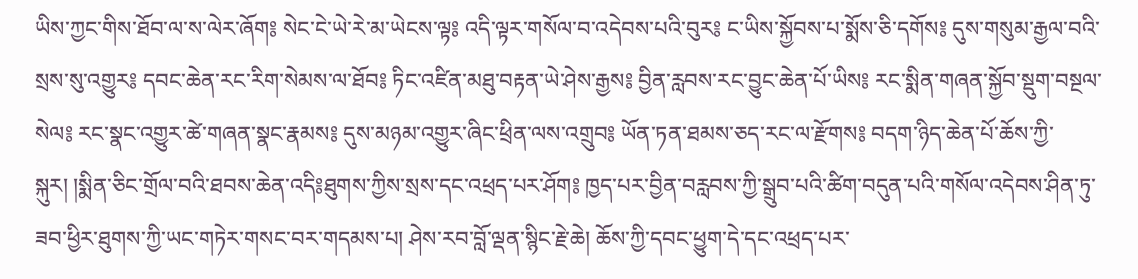ཡིས་ཀྱང་གིས་ཐོབ་ལ་ས་ལེར་ཞོག༔ སེང་ངེ་ཡེ་རེ་མ་ཡེངས་ལྟ༔ འདི་ལྟར་གསོལ་བ་འདེབས་པའི་བུར༔ ང་ཡིས་སྐྱོབས་པ་སྨོས་ཅི་དགོས༔ དུས་གསུམ་རྒྱལ་བའི་སྲས་སུ་འགྱུར༔ དབང་ཆེན་རང་རིག་སེམས་ལ་ཐོབ༔ ཏིང་འཛིན་མཐུ་བརྟན་ཡེ་ཤེས་རྒྱས༔ བྱིན་རླབས་རང་བྱུང་ཆེན་པོ་ཡིས༔ རང་སྨིན་གཞན་སྐྱོབ་སྡུག་བསྔལ་སེལ༔ རང་སྣང་འགྱུར་ཚེ་གཞན་སྣང་རྣམས༔ དུས་མཉམ་འགྱུར་ཞིང་ཕྲིན་ལས་འགྲུབ༔ ཡོན་ཏན་ཐམས་ཅད་རང་ལ་རྫོགས༔ བདག་ཉིད་ཆེན་པོ་ཆོས་ཀྱི་སྐུར། །སྨིན་ཅིང་གྲོལ་བའི་ཐབས་ཆེན་འདི༔ཐུགས་ཀྱིས་སྲས་དང་འཕྲད་པར་ཤོག༔ ཁྱད་པར་བྱིན་བརླབས་ཀྱི་སྒྲུབ་པའི་ཚིག་བདུན་པའི་གསོལ་འདེབས་ཤིན་ཏུ་ཟབ་ཕྱིར་ཐུགས་ཀྱི་ཡང་གཏེར་གསང་བར་གདམས་པ། ཤེས་རབ་བློ་ལྡན་སྙིང་རྗེ་ཆེ། ཆོས་ཀྱི་དབང་ཕྱུག་དེ་དང་འཕྲད་པར་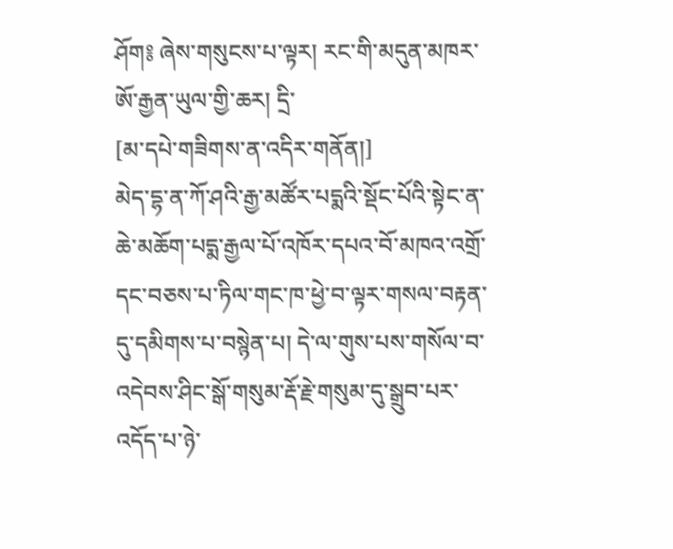ཤོག༔ ཞེས་གསུངས་པ་ལྟར། རང་གི་མདུན་མཁར་ཨོ་རྒྱན་ཡུལ་གྱི་ཆར། དྲི་
[མ་དཔེ་གཟིགས་ན་འདིར་གནོན།]
མེད་དྷ་ན་ཀོ་ཤའི་རྒྱ་མཚོར་པདྨའི་སྡོང་པོའི་སྟེང་ན་ཆེ་མཆོག་པདྨ་རྒྱལ་པོ་འཁོར་དཔའ་བོ་མཁའ་འགྲོ་དང་བཅས་པ་ཏིལ་གང་ཁ་ཕྱེ་བ་ལྟར་གསལ་བརྟན་དུ་དམིགས་པ་བསྙེན་པ། དེ་ལ་གུས་པས་གསོལ་བ་འདེབས་ཤིང་སྒོ་གསུམ་རྡོ་རྗེ་གསུམ་དུ་སྒྲུབ་པར་འདོད་པ་ཉེ་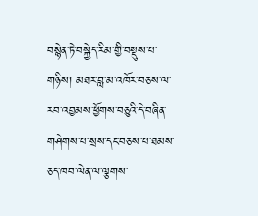བསྙེན་ཏེ་བསྐྱེད་རིམ་གྱི་བསྡུས་པ་གཉིས། མཐར་བླ་མ་འཁོར་བཅས་ལ་རབ་འབྱམས་ཕྱོགས་བཅུའི་དེ་བཞིན་གཤེགས་པ་སྲས་དང་བཅས་པ་ཐམས་ཅད་ཁབ་ལེན་ལ་ལྕགས་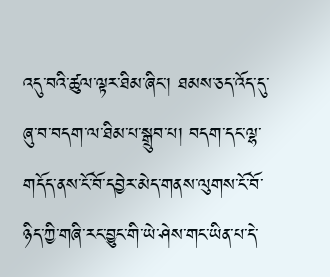འདུ་བའི་ཚུལ་ལྟར་ཐིམ་ཞིང་། ཐམས་ཅད་འོད་དུ་ཞུ་བ་བདག་ལ་ཐིམ་པ་སྒྲུབ་པ། བདག་དང་ལྷ་གདོད་ནས་ངོ་བོ་དབྱེར་མེད་གནས་ལུགས་ངོ་བོ་ཉིད་ཀྱི་གཞི་རང་བྱུང་གི་ཡེ་ཤེས་གང་ཡིན་པ་དེ་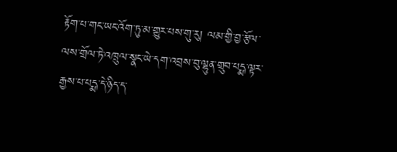རྟོག་པ་གང་ཡང་འོག་ཏུ་མ་གྱུར་པས་གུ་རུ། ལམ་གྱི་བྱ་རྩོལ་ལས་གྲོལ་ཏེ་འཁྲུལ་སྣང་ཡེ་དག་འབྲས་བུ་ལྷུན་གྲུབ་པདྨ་ལྟར་རྒྱས་པ་པདྨ་དེ་ཉིད་ད་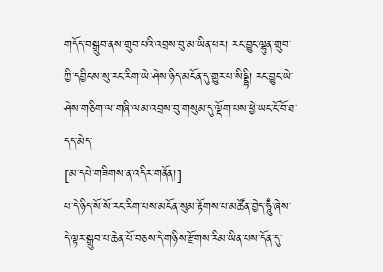གདོད་བསྒྲུབ་ནས་གྲུབ་པའི་འབྲས་བུ་མ་ཡིན་པར། རང་བྱུང་ལྷུན་གྲུབ་ཀྱི་དབྱིངས་སུ་རང་རིག་ཡེ་ཤེས་ཉིད་མངོན་དུ་གྱུར་པ་སིདྡྷི། རང་བྱུང་ཡེ་ཤེས་གཅིག་ལ་གཞི་ལམ་འབྲས་བུ་གསུམ་དུ་ལྡོག་པས་ཕྱེ་ཡང་ངོ་བོ་ཐ་དད་མེད་
[མ་དཔེ་གཟིགས་ན་འདིར་གནོན།]
པ་དེ་ཉིད་སོ་སོ་རང་རིག་པས་མངོན་སུམ་རྟོགས་པ་མཚོན་བྱེད་ཧཱུྃ་ཞེས་དེ་ལྟར་སྒྲུབ་པ་ཆེན་པོ་བཅས་དེ་གཉིས་རྫོགས་རིམ་ཡིན་པས་དོན་དུ་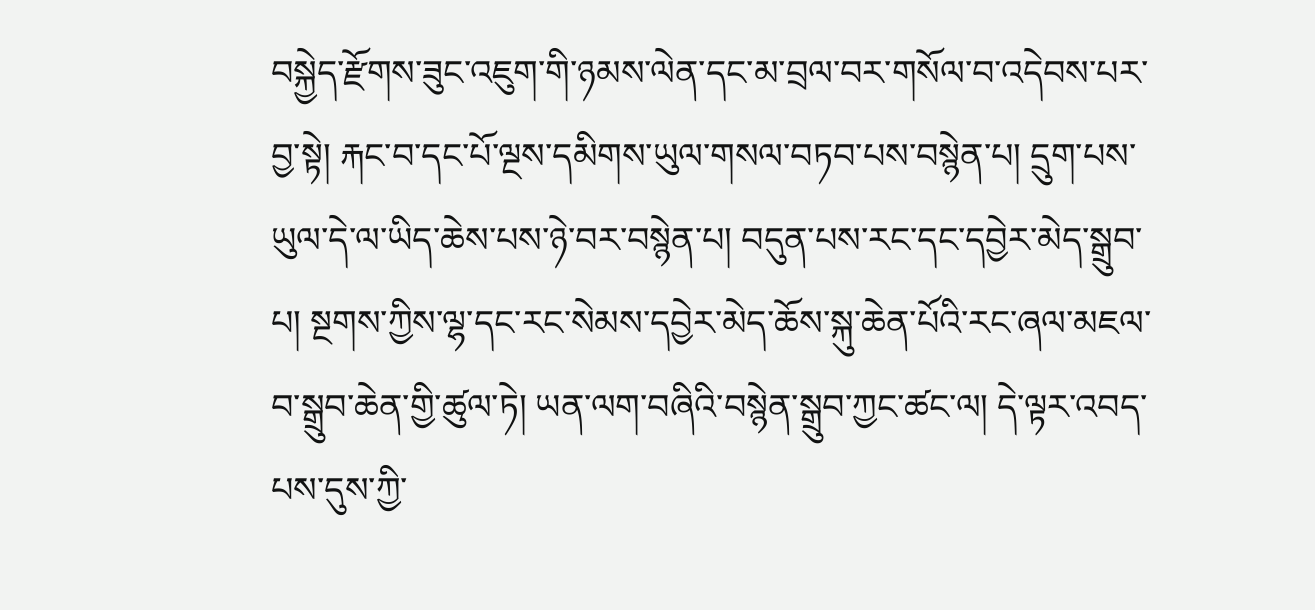བསྐྱེད་རྫོགས་ཟུང་འཇུག་གི་ཉམས་ལེན་དང་མ་བྲལ་བར་གསོལ་བ་འདེབས་པར་བྱ་སྟེ། རྐང་བ་དང་པོ་ལྔས་དམིགས་ཡུལ་གསལ་བཏབ་པས་བསྙེན་པ། དྲུག་པས་ཡུལ་དེ་ལ་ཡིད་ཆེས་པས་ཉེ་བར་བསྙེན་པ། བདུན་པས་རང་དང་དབྱེར་མེད་སྒྲུབ་པ། སྔགས་ཀྱིས་ལྷ་དང་རང་སེམས་དབྱེར་མེད་ཆོས་སྐུ་ཆེན་པོའི་རང་ཞལ་མཇལ་བ་སྒྲུབ་ཆེན་གྱི་ཚུལ་ཏེ། ཡན་ལག་བཞིའི་བསྙེན་སྒྲུབ་ཀྱང་ཚང་ལ། དེ་ལྟར་འབད་པས་དུས་ཀྱི་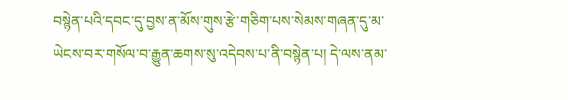བསྙེན་པའི་དབང་དུ་བྱས་ན་མོས་གུས་རྩེ་གཅིག་པས་སེམས་གཞན་དུ་མ་ཡེངས་བར་གསོལ་བ་རྒྱུན་ཆགས་སུ་འདེབས་པ་ནི་བསྙེན་པ། དེ་ལས་ནམ་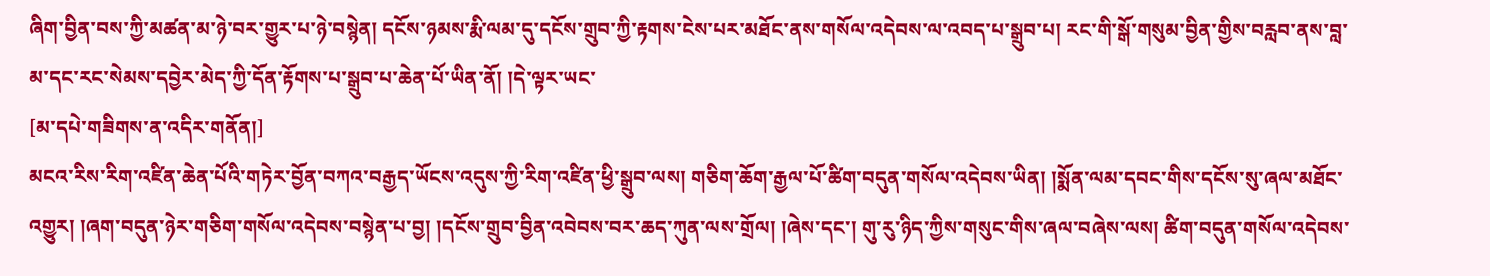ཞིག་བྱིན་བས་ཀྱི་མཚན་མ་ཉེ་བར་གྱུར་པ་ཉེ་བསྙེན། དངོས་ཉམས་རྨི་ལམ་དུ་དངོས་གྲུབ་ཀྱི་རྟགས་ངེས་པར་མཐོང་ནས་གསོལ་འདེབས་ལ་འབད་པ་སྒྲུབ་པ། རང་གི་སྒོ་གསུམ་བྱིན་གྱིས་བརླབ་ནས་བླ་མ་དང་རང་སེམས་དབྱེར་མེད་ཀྱི་དོན་རྟོགས་པ་སྒྲུབ་པ་ཆེན་པོ་ཡིན་ནོ། །དེ་ལྟར་ཡང་
[མ་དཔེ་གཟིགས་ན་འདིར་གནོན།]
མངའ་རིས་རིག་འཛིན་ཆེན་པོའི་གཏེར་བྱོན་བཀའ་བརྒྱད་ཡོངས་འདུས་ཀྱི་རིག་འཛིན་ཕྱི་སྒྲུབ་ལས། གཅིག་ཆོག་རྒྱལ་པོ་ཚིག་བདུན་གསོལ་འདེབས་ཡིན། །སྨོན་ལམ་དབང་གིས་དངོས་སུ་ཞལ་མཐོང་འགྱུར། །ཞག་བདུན་ཉེར་གཅིག་གསོལ་འདེབས་བསྙེན་པ་བྱ། །དངོས་གྲུབ་བྱིན་འབེབས་བར་ཆད་ཀུན་ལས་གྲོལ། །ཞེས་དང་། གུ་རུ་ཉིད་ཀྱིས་གསུང་གིས་ཞལ་བཞེས་ལས། ཚིག་བདུན་གསོལ་འདེབས་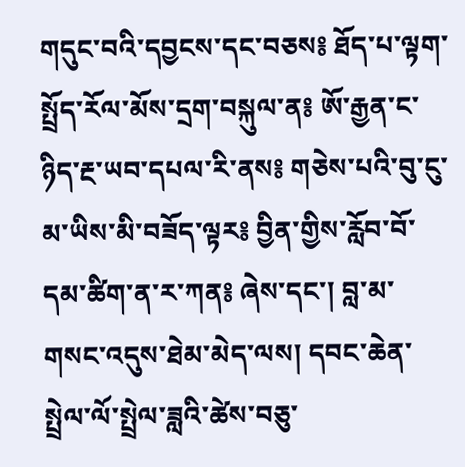གདུང་བའི་དབྱངས་དང་བཅས༔ ཐོད་པ་ལྟག་སྤྲོད་རོལ་མོས་དྲག་བསྐུལ་ན༔ ཨོ་རྒྱན་ང་ཉིད་རྔ་ཡབ་དཔལ་རི་ནས༔ གཅེས་པའི་བུ་ངུ་མ་ཡིས་མི་བཟོད་ལྟར༔ བྱིན་གྱིས་རློབ་བོ་དམ་ཚིག་ན་ར་ཀན༔ ཞེས་དང་། བླ་མ་གསང་འདུས་ཐེམ་མེད་ལས། དབང་ཆེན་སྤྲེལ་ལོ་སྤྲེལ་ཟླའི་ཚེས་བཅུ་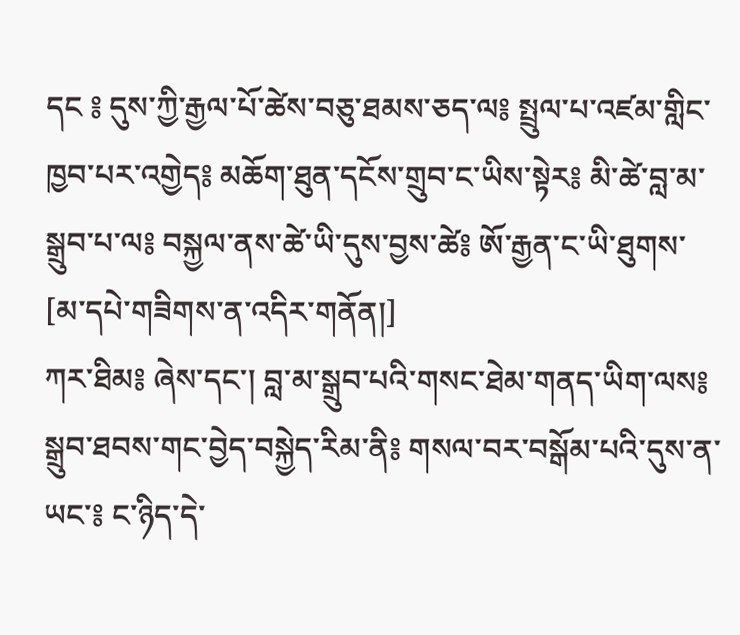དང ༔ དུས་ཀྱི་རྒྱལ་པོ་ཚེས་བཅུ་ཐམས་ཅད་ལ༔ སྤྲུལ་པ་འཛམ་གླིང་ཁྱབ་པར་འགྱེད༔ མཆོག་ཐུན་དངོས་གྲུབ་ང་ཡིས་སྟེར༔ མི་ཚེ་བླ་མ་སྒྲུབ་པ་ལ༔ བསྐྱལ་ནས་ཚེ་ཡི་དུས་བྱས་ཚེ༔ ཨོ་རྒྱན་ང་ཡི་ཐུགས་
[མ་དཔེ་གཟིགས་ན་འདིར་གནོན།]
ཀར་ཐིམ༔ ཞེས་དང་། བླ་མ་སྒྲུབ་པའི་གསང་ཐེམ་གནད་ཡིག་ལས༔ སྒྲུབ་ཐབས་གང་བྱེད་བསྐྱེད་རིམ་ནི༔ གསལ་བར་བསྒོམ་པའི་དུས་ན་ཡང་༔ ང་ཉིད་དེ་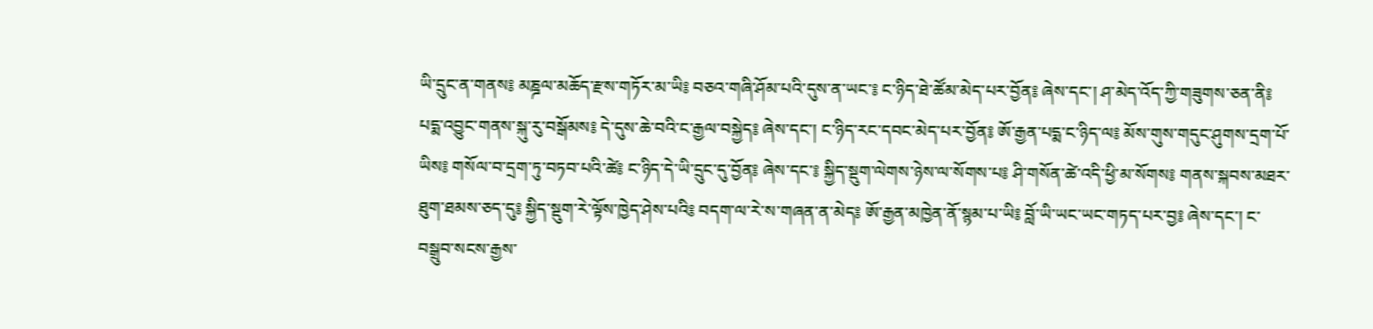ཡི་དྲུང་ན་གནས༔ མཎྜལ་མཆོད་རྫས་གཏོར་མ་ཡི༔ བཅའ་གཞི་ཤོམ་པའི་དུས་ན་ཡང་༔ ང་ཉིད་ཐེ་ཚོམ་མེད་པར་བྱོན༔ ཞེས་དང་། ཤ་མེད་འོད་ཀྱི་གཟུགས་ཅན་ནི༔ པདྨ་འབྱུང་གནས་སྐུ་རུ་བསྒོམས༔ དེ་དུས་ཆེ་བའི་ང་རྒྱལ་བསྐྱེད༔ ཞེས་དང་། ང་ཉིད་རང་དབང་མེད་པར་བྱོན༔ ཨོ་རྒྱན་པདྨ་ང་ཉིད་ལ༔ མོས་གུས་གདུང་ཤུགས་དྲག་པོ་ཡིས༔ གསོལ་བ་དྲག་ཏུ་བཏབ་པའི་ཚེ༔ ང་ཉིད་དེ་ཡི་དྲུང་དུ་བྱོན༔ ཞེས་དང་༔ སྐྱིད་སྡུག་ལེགས་ཉེས་ལ་སོགས་པ༔ ཤི་གསོན་ཚེ་འདི་ཕྱི་མ་སོགས༔ གནས་སྐབས་མཐར་ཐུག་ཐམས་ཅད་དུ༔ སྐྱིད་སྡུག་རེ་ལྟོས་ཁྱེད་ཤེས་པའི༔ བདག་ལ་རེ་ས་གཞན་ན་མེད༔ ཨོ་རྒྱན་མཁྱེན་ནོ་སྙམ་པ་ཡི༔ བློ་ཡི་ཡང་ཡང་གཏད་པར་བྱ༔ ཞེས་དང་། ང་བསྒྲུབ་སངས་རྒྱས་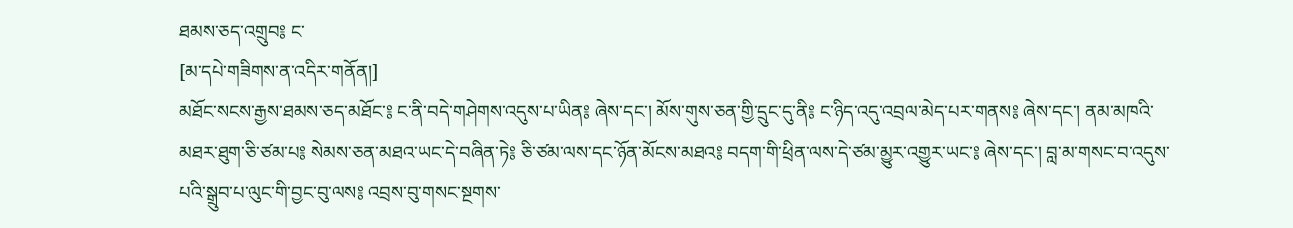ཐམས་ཅད་འགྲུབ༔ ང་
[མ་དཔེ་གཟིགས་ན་འདིར་གནོན།]
མཐོང་སངས་རྒྱས་ཐམས་ཅད་མཐོང་༔ ང་ནི་བདེ་གཤེགས་འདུས་པ་ཡིན༔ ཞེས་དང་། མོས་གུས་ཅན་གྱི་དྲུང་དུ་ནི༔ ང་ཉིད་འདུ་འབྲལ་མེད་པར་གནས༔ ཞེས་དང་། ནམ་མཁའི་མཐར་ཐུག་ཅི་ཙམ་པ༔ སེམས་ཅན་མཐའ་ཡང་དེ་བཞིན་ཏེ༔ ཅི་ཙམ་ལས་དང་ཉོན་མོངས་མཐའ༔ བདག་གི་ཕྲིན་ལས་དེ་ཙམ་མྱུར་འགྱུར་ཡང་༔ ཞེས་དང་། བླ་མ་གསང་བ་འདུས་པའི་སྒྲུབ་པ་ལུང་གི་བྱང་བུ་ལས༔ འབྲས་བུ་གསང་སྔགས་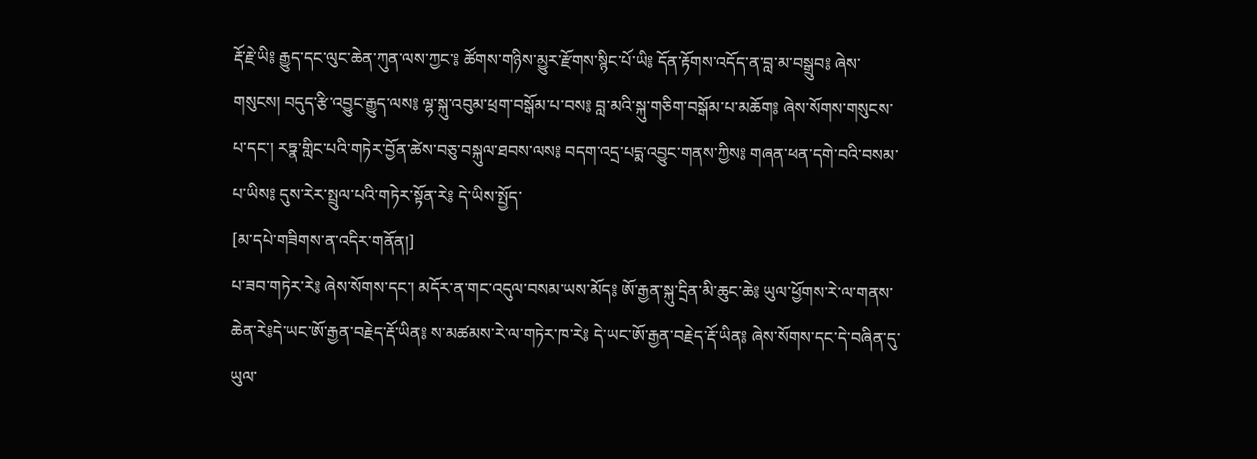རྡོ་རྗེ་ཡི༔ རྒྱུད་དང་ལུང་ཆེན་ཀུན་ལས་ཀྱང་༔ ཚོགས་གཉིས་མྱུར་རྫོགས་སྙིང་པོ་ཡི༔ དོན་རྟོགས་འདོད་ན་བླ་མ་བསྒྲུབ༔ ཞེས་གསུངས། བདུད་རྩི་འབྱུང་རྒྱུད་ལས༔ ལྷ་སྐུ་འབུམ་ཕྲག་བསྒོམ་པ་བས༔ བླ་མའི་སྐུ་གཅིག་བསྒོམ་པ་མཆོག༔ ཞེས་སོགས་གསུངས་པ་དང་། རཏྣ་གླིང་པའི་གཏེར་བྱོན་ཚེས་བཅུ་བསྐུལ་ཐབས་ལས༔ བདག་འདྲ་པདྨ་འབྱུང་གནས་ཀྱིས༔ གཞན་ཕན་དགེ་བའི་བསམ་པ་ཡིས༔ དུས་རེར་སྤྲུལ་པའི་གཏེར་སྟོན་རེ༔ དེ་ཡིས་སྤྱོད་
[མ་དཔེ་གཟིགས་ན་འདིར་གནོན།]
པ་ཟབ་གཏེར་རེ༔ ཞེས་སོགས་དང་། མདོར་ན་གང་འདུལ་བསམ་ཡས་མོད༔ ཨོ་རྒྱན་སྐུ་དྲིན་མི་ཆུང་ཆེ༔ ཡུལ་ཕྱོགས་རེ་ལ་གནས་ཆེན་རེ༔དེ་ཡང་ཨོ་རྒྱན་བརྗེད་རྡོ་ཡིན༔ ས་མཚམས་རེ་ལ་གཏེར་ཁ་རེ༔ དེ་ཡང་ཨོ་རྒྱན་བརྗེད་རྡོ་ཡིན༔ ཞེས་སོགས་དང་དེ་བཞིན་དུ་ཡུལ་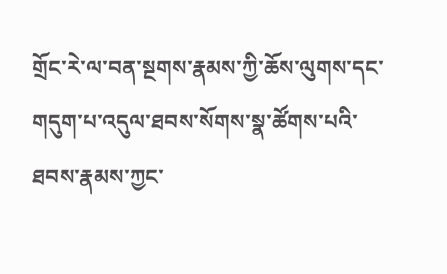གྲོང་རེ་ལ་བན་སྔགས་རྣམས་ཀྱི་ཆོས་ལུགས་དང་གདུག་པ་འདུལ་ཐབས་སོགས་སྣ་ཚོགས་པའི་ཐབས་རྣམས་ཀྱང་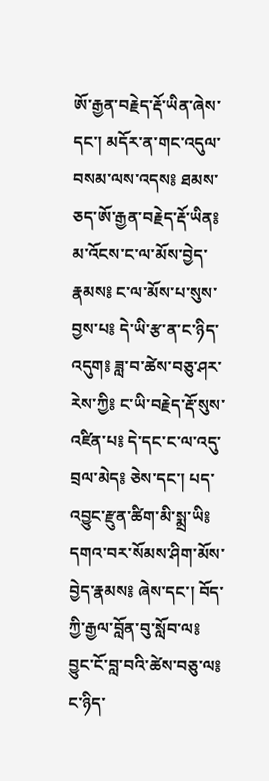ཨོ་རྒྱན་བརྗེད་རྡོ་ཡིན་ཞེས་དང་། མདོར་ན་གང་འདུལ་བསམ་ལས་འདས༔ ཐམས་ཅད་ཨོ་རྒྱན་བརྗེད་རྡོ་ཡིན༔ མ་འོངས་ང་ལ་མོས་བྱེད་རྣམས༔ ང་ལ་མོས་པ་སུས་བྱས་པ༔ དེ་ཡི་རྩ་ན་ང་ཉིད་འདུག༔ ཟླ་བ་ཚེས་བཅུ་ཤར་རེས་ཀྱི༔ ང་ཡི་བརྗེད་རྡོ་སུས་འཛིན་པ༔ དེ་དང་ང་ལ་འདུ་བྲལ་མེད༔ ཅེས་དང་། པད་འབྱུང་རྫུན་ཚིག་མི་སྨྲ་ཡི༔ དགའ་བར་སོམས་ཤིག་མོས་བྱེད་རྣམས༔ ཞེས་དང་། བོད་ཀྱི་རྒྱལ་བློན་བུ་སློབ་ལ༔ བྱུང་ངོ་བླ་བའི་ཚེས་བཅུ་ལ༔ ང་ཉིད་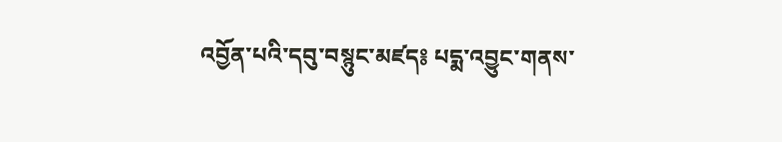འབྱོན་པའི་དབུ་བསྙུང་མཛད༔ པདྨ་འབྱུང་གནས་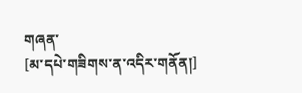གཞན་
[མ་དཔེ་གཟིགས་ན་འདིར་གནོན།]